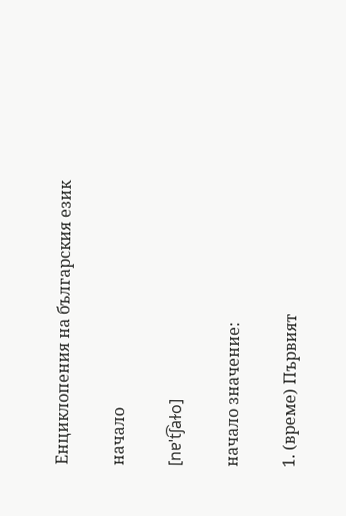Енциклопения на българския език

начало

[nɐˈt͡ʃaɫo]

начало значение:

1. (време) Първият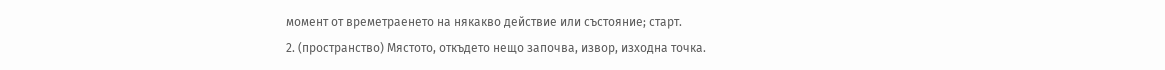момент от времетраенето на някакво действие или състояние; старт.
2. (пространство) Мястото, откъдето нещо започва, извор, изходна точка.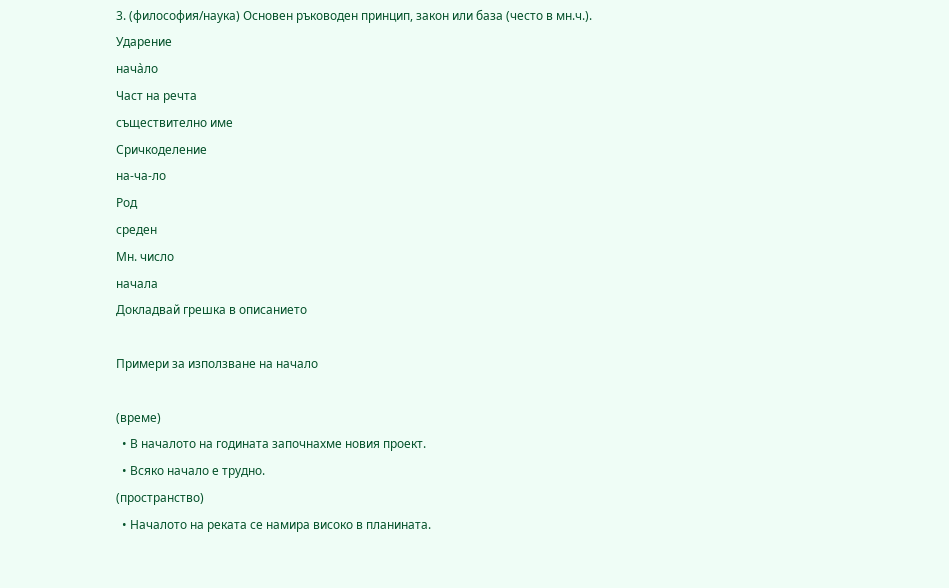3. (философия/наука) Основен ръководен принцип, закон или база (често в мн.ч.).
Ударение
нача̀ло
Част на речта
съществително име
Сричкоделение
на-ча-ло
Род
среден
Мн. число
начала
Докладвай грешка в описанието

Примери за използване на начало

(време)
  • В началото на годината започнахме новия проект.
  • Всяко начало е трудно.
(пространство)
  • Началото на реката се намира високо в планината.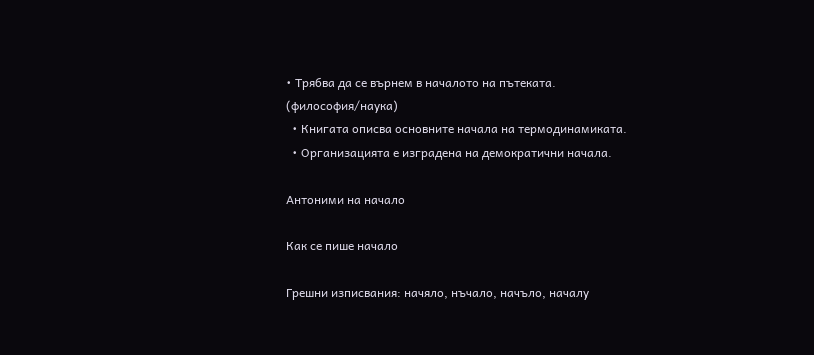• Трябва да се върнем в началото на пътеката.
(философия/наука)
  • Книгата описва основните начала на термодинамиката.
  • Организацията е изградена на демократични начала.

Антоними на начало

Как се пише начало

Грешни изписвания: начяло, нъчало, начъло, началу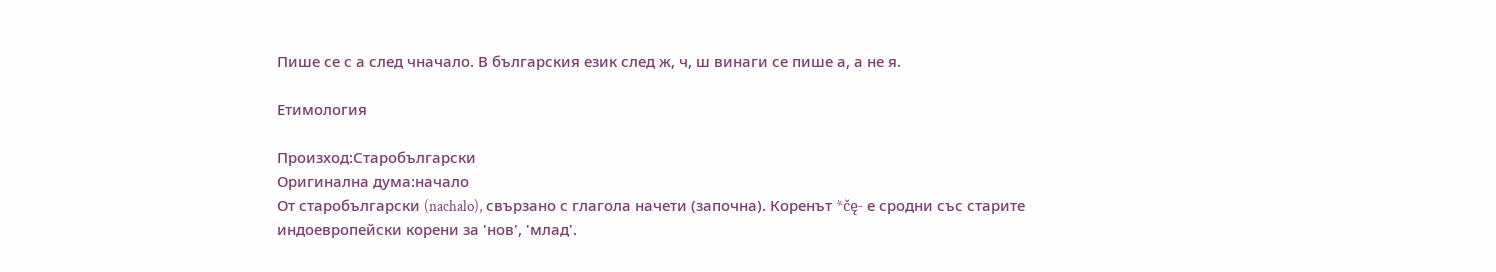Пише се с а след чначало. В българския език след ж, ч, ш винаги се пише а, а не я.

Етимология

Произход:Старобългарски
Оригинална дума:начало
От старобългарски (nachalo), свързано с глагола начети (започна). Коренът *čę- е сродни със старите индоевропейски корени за 'нов', 'млад'.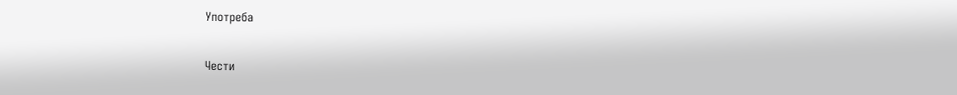Употреба

Чести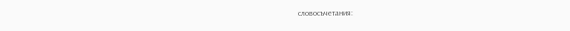словосъчетания: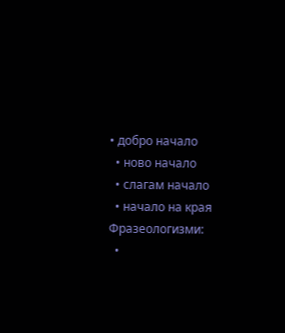• добро начало
  • ново начало
  • слагам начало
  • начало на края
Фразеологизми:
  •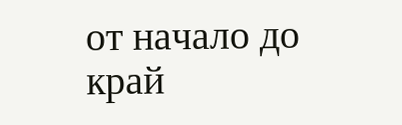от начало до край